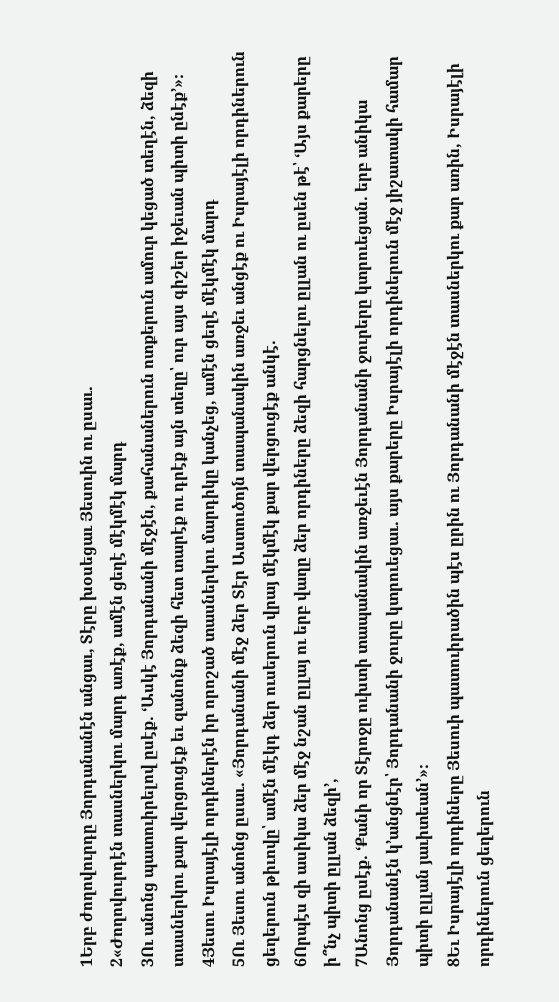1Երբ ժողովուրդը Յորդանանէն անցաւ, Տէրը խօսեցաւ Յեսուին ու ըսաւ.
2«Ժողովուրդէն տասներկու մարդ առէք, ամէն ցեղէ մէկմէկ մարդ
3Ու անոնց պատուիրելով ըսէք. ‘Ասկէ Յորդանանի մէջէն, քահանաներուն ոտքերուն ամուր կեցած տեղէն, ձեզի տասներկու քար վերցուցէք եւ զանոնք ձեզի հետ տարէք ու դրէք այն տեղը՝ ուր այս գիշեր իջեւան պիտի ընէք’»։
4Յեսու Իսրայէլի որդիներէն իր որոշած տասներկու մարդիկը կանչեց, ամէն ցեղէ մէկմէկ մարդ
5Ու Յեսու անոնց ըսաւ. «Յորդանանի մէջ ձեր Տէր Աստուծոյն տապանակին առջեւ անցէք ու Իսրայէլի որդիներուն ցեղերուն թիւովը՝ ամէն մէկդ ձեր ուսերուն վրայ մէկմէկ քար վերցուցէք անկէ.
6Որպէս զի ասիկա ձեր մէջ նշան ըլլայ ու երբ վաղը ձեր որդիները ձեզի հարցնելու ըլլան ու ըսեն թէ՝ ‘Այս քարերը ի՞նչ պիտի ըլլան ձեզի’,
7Անոնց ըսէք. ‘Քանի որ Տէրոջը ուխտի տապանակին առջեւէն Յորդանանի ջուրերը կտրուեցան. երբ անիկա Յորդանանէն կ’անցնէր՝ Յորդանանի ջուրը կտրուեցաւ. այս քարերը Իսրայէլի որդիներուն մէջ յիշատակի համար պիտի ըլլան յաւիտեան’»։
8Եւ Իսրայէլի որդիները Յեսուի պատուիրածին պէս ըրին ու Յորդանանի մէջէն տասներկու քար առին, Իսրայէլի որդիներուն ցեղերուն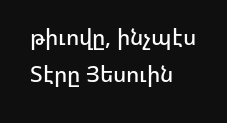թիւովը, ինչպէս Տէրը Յեսուին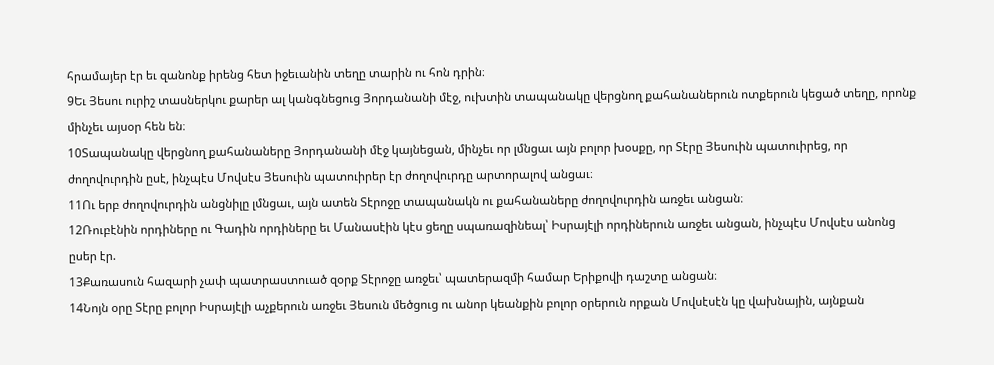հրամայեր էր եւ զանոնք իրենց հետ իջեւանին տեղը տարին ու հոն դրին։
9Եւ Յեսու ուրիշ տասներկու քարեր ալ կանգնեցուց Յորդանանի մէջ, ուխտին տապանակը վերցնող քահանաներուն ոտքերուն կեցած տեղը, որոնք մինչեւ այսօր հեն են։
10Տապանակը վերցնող քահանաները Յորդանանի մէջ կայնեցան, մինչեւ որ լմնցաւ այն բոլոր խօսքը, որ Տէրը Յեսուին պատուիրեց, որ ժողովուրդին ըսէ, ինչպէս Մովսէս Յեսուին պատուիրեր էր ժողովուրդը արտորալով անցաւ։
11Ու երբ ժողովուրդին անցնիլը լմնցաւ, այն ատեն Տէրոջը տապանակն ու քահանաները ժողովուրդին առջեւ անցան։
12Ռուբէնին որդիները ու Գադին որդիները եւ Մանասէին կէս ցեղը սպառազինեալ՝ Իսրայէլի որդիներուն առջեւ անցան, ինչպէս Մովսէս անոնց ըսեր էր.
13Քառասուն հազարի չափ պատրաստուած զօրք Տէրոջը առջեւ՝ պատերազմի համար Երիքովի դաշտը անցան։
14Նոյն օրը Տէրը բոլոր Իսրայէլի աչքերուն առջեւ Յեսուն մեծցուց ու անոր կեանքին բոլոր օրերուն որքան Մովսէսէն կը վախնային, այնքան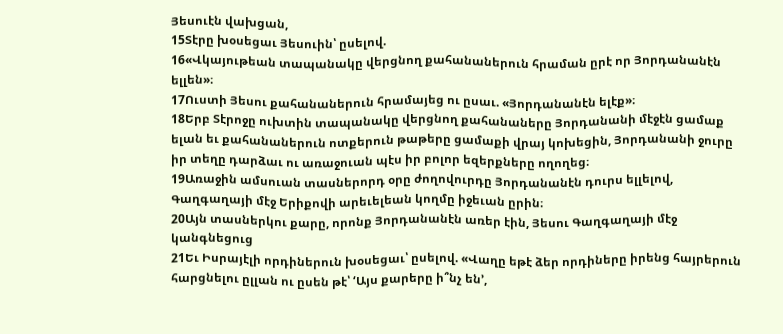Յեսուէն վախցան,
15Տէրը խօսեցաւ Յեսուին՝ ըսելով.
16«Վկայութեան տապանակը վերցնող քահանաներուն հրաման ըրէ որ Յորդանանէն ելլեն»։
17Ուստի Յեսու քահանաներուն հրամայեց ու ըսաւ. «Յորդանանէն ելէք»։
18Երբ Տէրոջը ուխտին տապանակը վերցնող քահանաները Յորդանանի մէջէն ցամաք ելան եւ քահանաներուն ոտքերուն թաթերը ցամաքի վրայ կոխեցին, Յորդանանի ջուրը իր տեղը դարձաւ ու առաջուան պէս իր բոլոր եզերքները ողողեց։
19Առաջին ամսուան տասներորդ օրը ժողովուրդը Յորդանանէն դուրս ելլելով, Գաղգաղայի մէջ Երիքովի արեւելեան կողմը իջեւան ըրին։
20Այն տասներկու քարը, որոնք Յորդանանէն առեր էին, Յեսու Գաղգաղայի մէջ կանգնեցուց
21Եւ Իսրայէլի որդիներուն խօսեցաւ՝ ըսելով. «Վաղը եթէ ձեր որդիները իրենց հայրերուն հարցնելու ըլլան ու ըսեն թէ՝ ‘Այս քարերը ի՞նչ են’,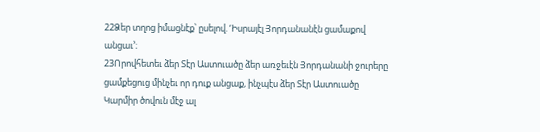22Ձեր տղոց իմացնէք՝ ըսելով. ‘Իսրայէլ Յորդանանէն ցամաքով անցաւ’։
23Որովհետեւ ձեր Տէր Աստուածը ձեր առջեւէն Յորդանանի ջուրերը ցամքեցուց մինչեւ որ դուք անցաք, ինչպէս ձեր Տէր Աստուածը Կարմիր ծովուն մէջ ալ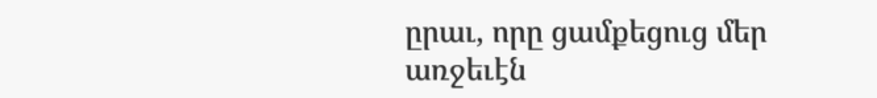ըրաւ, որը ցամքեցուց մեր առջեւէն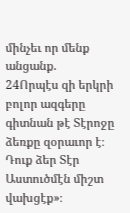մինչեւ որ մենք անցանք.
24Որպէս զի երկրի բոլոր ազգերը գիտնան թէ Տէրոջը ձեռքը զօրաւոր է։ Դուք ձեր Տէր Աստուծմէն միշտ վախցէք»։